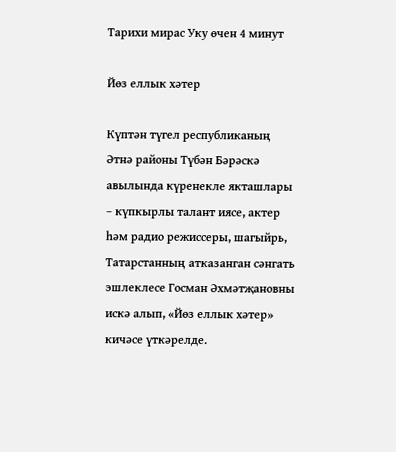Тарихи мирас Уку өчен 4 минут

Йөз еллык хәтер

Күптән түгел республиканың Әтнә районы Түбән Бәрәскә авылында күренекле якташлары – күпкырлы талант иясе, актер һәм радио режиссеры, шагыйрь, Татарстанның атказанган сәнгать эшлеклесе Госман Әхмәтҗановны искә алып, «Йөз еллык хәтер» кичәсе үткәрелде.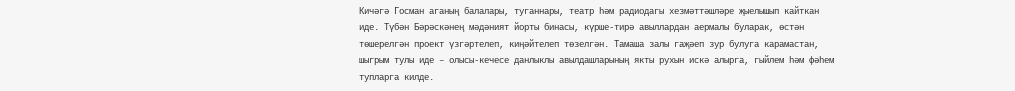Кичәгә Госман аганың балалары, туганнары, театр һәм радиодагы хезмәттәшләре җыелышып кайткан иде. Түбән Бәрәскәнең мәдәният йорты бинасы, күрше-тирә авыллардан аермалы буларак, өстән төшерелгән проект үзгәртелеп, киңәйтелеп төзелгән. Тамаша залы гаҗәеп зур булуга карамастан, шыгрым тулы иде – олысы-кечесе данлыклы авылдашларының якты рухын искә алырга, гыйлем һәм фәһем тупларга килде.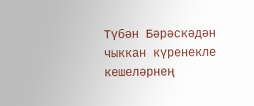Түбән Бәрәскәдән чыккан күренекле кешеләрнең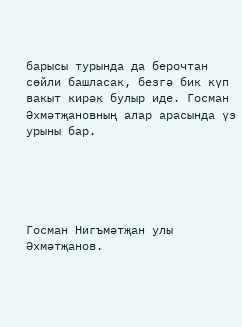барысы турында да берочтан сөйли башласак, безгә бик күп вакыт кирәк булыр иде. Госман Әхмәтҗановның алар арасында үз урыны бар.





Госман Нигъмәтҗан улы Әхмәтҗанов.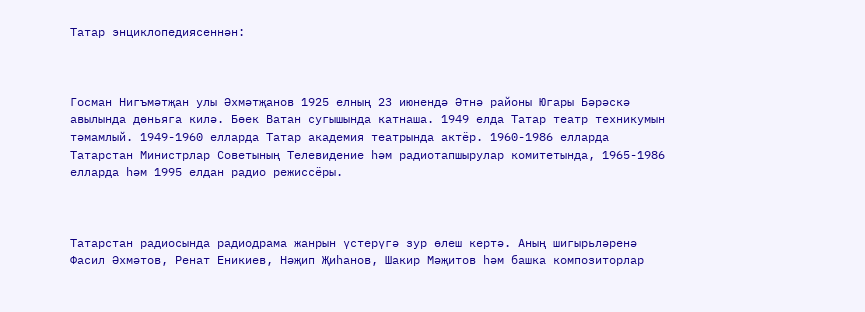Татар энциклопедиясеннән:



Госман Нигъмәтҗан улы Әхмәтҗанов 1925 елның 23 июнендә Әтнә районы Югары Бәрәскә авылында дөньяга килә. Бөек Ватан сугышында катнаша. 1949 елда Татар театр техникумын тәмамлый. 1949-1960 елларда Татар академия театрында актёр. 1960-1986 елларда Татарстан Министрлар Советының Телевидение һәм радиотапшырулар комитетында, 1965-1986 елларда һәм 1995 елдан радио режиссёры.



Татарстан радиосында радиодрама жанрын үстерүгә зур өлеш кертә. Аның шигырьләренә Фасил Әхмәтов, Ренат Еникиев, Нәҗип Җиһанов, Шакир Мәҗитов һәм башка композиторлар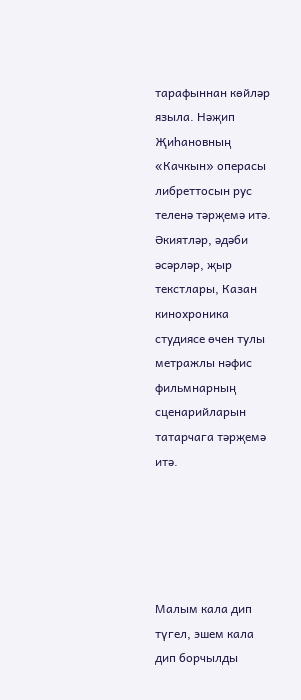тарафыннан көйләр языла. Нәҗип Җиһановның «Качкын» операсы либреттосын рус теленә тәрҗемә итә. Әкиятләр, әдәби әсәрләр, җыр текстлары, Казан кинохроника студиясе өчен тулы метражлы нәфис фильмнарның сценарийларын татарчага тәрҗемә итә.





Малым кала дип түгел, эшем кала дип борчылды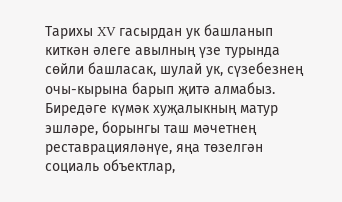Тарихы XV гасырдан ук башланып киткән әлеге авылның үзе турында сөйли башласак, шулай ук, сүзебезнең очы-кырына барып җитә алмабыз. Биредәге күмәк хуҗалыкның матур эшләре, борынгы таш мәчетнең реставрацияләнүе, яңа төзелгән социаль объектлар,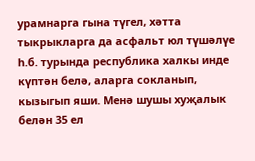урамнарга гына түгел, хәтта тыкрыкларга да асфальт юл түшәлүе һ.б. турында республика халкы инде күптән белә, аларга сокланып, кызыгып яши. Менә шушы хуҗалык белән 35 ел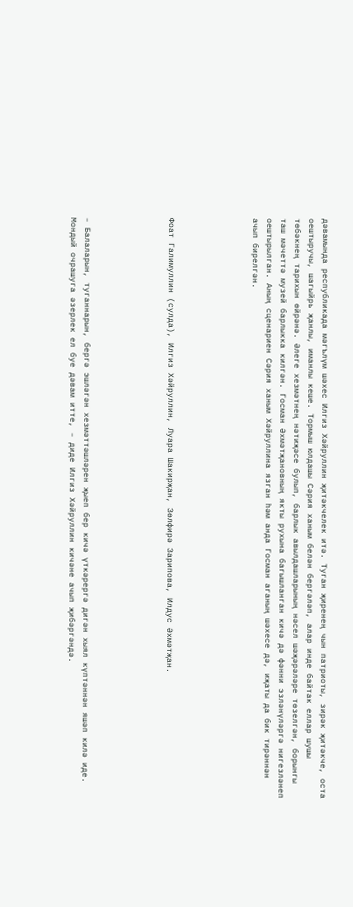дәвамында республикада мәгълүм шәхес Илгиз Хәйруллин җитәкчелек итә. Туган җиренең чын патриоты, зирәк җитәкче, оста оештыручы, шагыйрь җанлы, иманлы кеше. Тормыш юлдашы Сәрия ханым белән бергәләп, алар инде байтак еллар шушы төбәкнең тарихын өйрәнә. Әлеге хезмәтнең нәтиҗәсе булып, барлык авылдашларының нәсел шәҗәрәләре төзелгән, борынгы таш мәчеттә музей барлыкка килгән. Госман Әхмәтҗановның якты рухына багышланган кичә дә фәнни эзләнүләргә нигезләнеп оештырылган. Аның сценариен Сәрия ханым Хәйруллина язган һәм анда Госман аганың шәхесе дә, иҗаты да бик тирәннән ачып бирелгән.





Фоат Галимуллин (сулда), Илгиз Хәйруллин, Луара Шакирҗан, Зөлфирә Зарипова, Илдус Әхмәтҗан.





– Балаларын, туганнарын, бергә эшләгән хезмәттәшләрен җыеп бер кичә үткәрергә дигән хыял күптәннән яшәп килә иде. Мондый очрашуга әзерлек ел буе дәвам итте, – диде Илгиз Хәйруллин кичәне ачып җибәргәндә.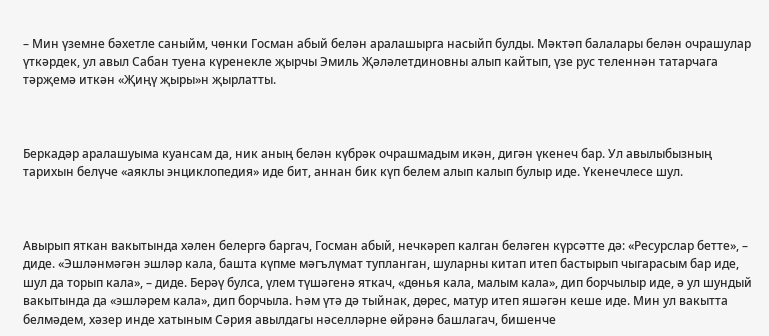– Мин үземне бәхетле саныйм, чөнки Госман абый белән аралашырга насыйп булды. Мәктәп балалары белән очрашулар үткәрдек, ул авыл Сабан туена күренекле җырчы Эмиль Җәләлетдиновны алып кайтып, үзе рус теленнән татарчага тәрҗемә иткән «Җиңү җыры»н җырлатты.



Беркадәр аралашуыма куансам да, ник аның белән күбрәк очрашмадым икән, дигән үкенеч бар. Ул авылыбызның тарихын белүче «аяклы энциклопедия» иде бит, аннан бик күп белем алып калып булыр иде. Үкенечлесе шул.



Авырып яткан вакытында хәлен белергә баргач, Госман абый, нечкәреп калган беләген күрсәтте дә: «Ресурслар бетте», – диде. «Эшләнмәгән эшләр кала, башта күпме мәгълүмат тупланган, шуларны китап итеп бастырып чыгарасым бар иде, шул да торып кала», – диде. Берәү булса, үлем түшәгенә яткач, «дөнья кала, малым кала», дип борчылыр иде, ә ул шундый вакытында да «эшләрем кала», дип борчыла. Һәм үтә дә тыйнак, дөрес, матур итеп яшәгән кеше иде. Мин ул вакытта белмәдем, хәзер инде хатыным Сәрия авылдагы нәселләрне өйрәнә башлагач, бишенче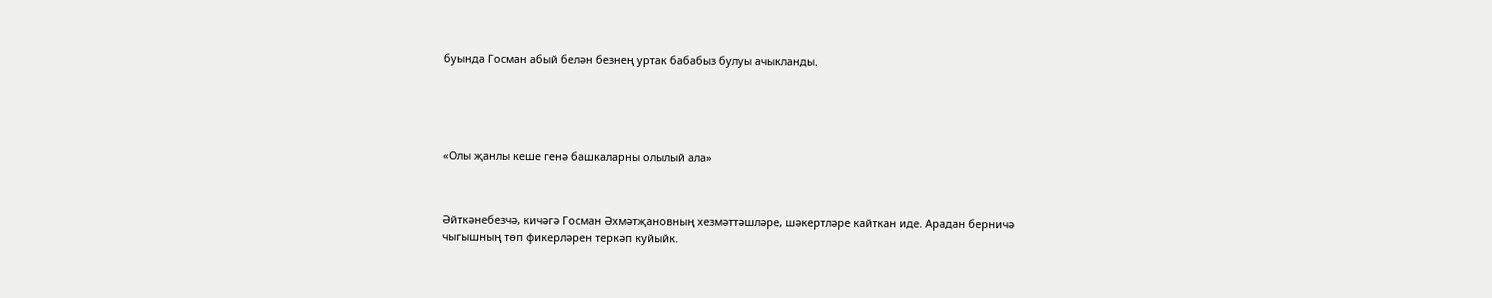буында Госман абый белән безнең уртак бабабыз булуы ачыкланды.





«Олы җанлы кеше генә башкаларны олылый ала»



Әйткәнебезчә, кичәгә Госман Әхмәтҗановның хезмәттәшләре, шәкертләре кайткан иде. Арадан берничә чыгышның төп фикерләрен теркәп куйыйк.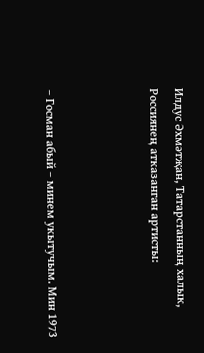Илдус Әхмәтҗан, Татарстанның халык, Россиянең атказанган артисты:



– Госман абый – минем укытучым. Мин 1973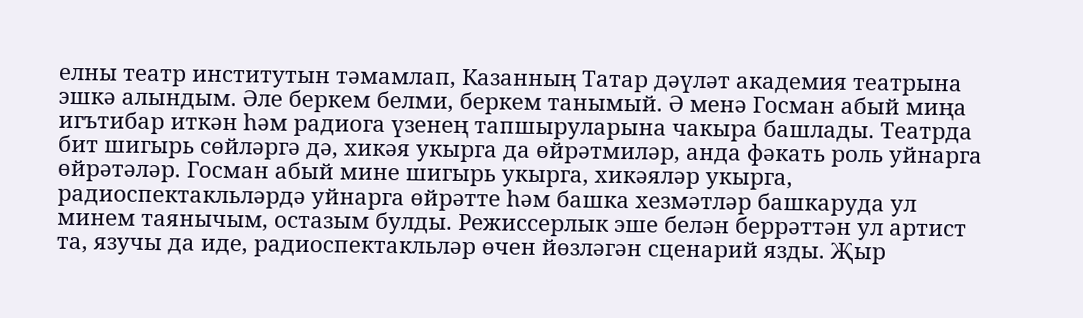елны театр институтын тәмамлап, Казанның Татар дәүләт академия театрына эшкә алындым. Әле беркем белми, беркем танымый. Ә менә Госман абый миңа игътибар иткән һәм радиога үзенең тапшыруларына чакыра башлады. Театрда бит шигырь сөйләргә дә, хикәя укырга да өйрәтмиләр, анда фәкать роль уйнарга өйрәтәләр. Госман абый мине шигырь укырга, хикәяләр укырга, радиоспектакльләрдә уйнарга өйрәтте һәм башка хезмәтләр башкаруда ул минем таянычым, остазым булды. Режиссерлык эше белән беррәттән ул артист та, язучы да иде, радиоспектакльләр өчен йөзләгән сценарий язды. Җыр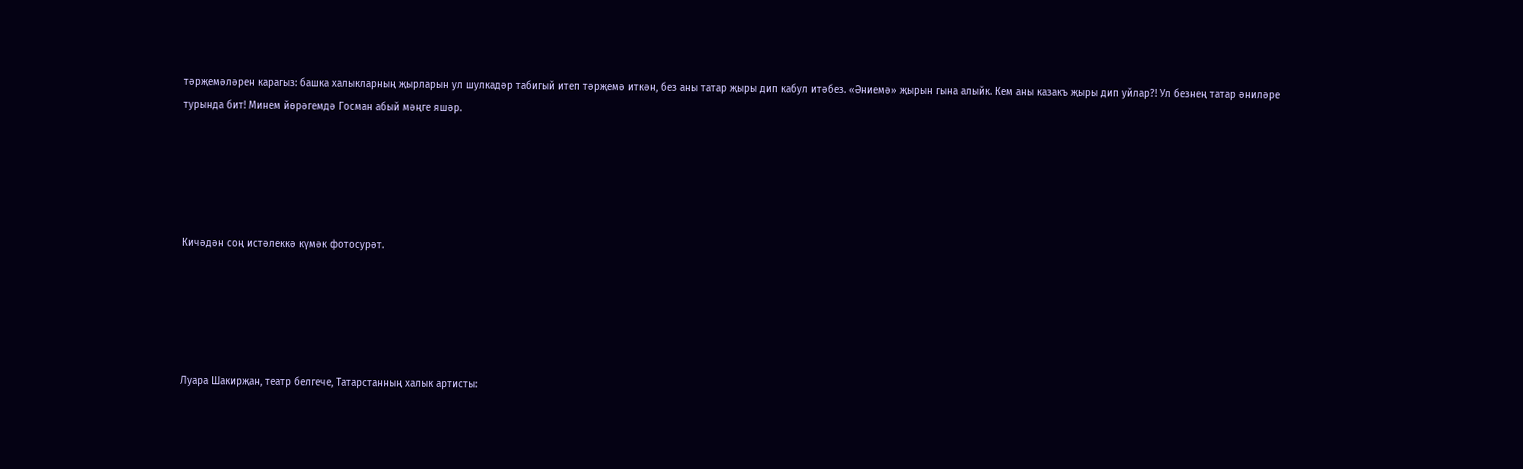тәрҗемәләрен карагыз: башка халыкларның җырларын ул шулкадәр табигый итеп тәрҗемә иткән, без аны татар җыры дип кабул итәбез. «Әниемә» җырын гына алыйк. Кем аны казакъ җыры дип уйлар?! Ул безнең татар әниләре турында бит! Минем йөрәгемдә Госман абый мәңге яшәр.





Кичәдән соң истәлеккә күмәк фотосурәт.





Луара Шакирҗан, театр белгече, Татарстанның халык артисты: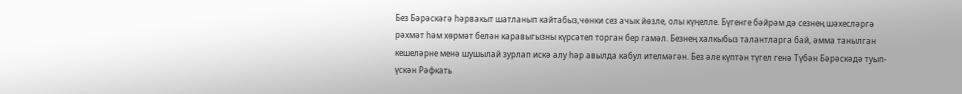Без Бәрәскәгә һәрвакыт шатланып кайтабыз,чөнки сез ачык йөзле, олы күңелле. Бүгенге бәйрәм дә сезнең шәхесләргә рәхмәт һәм хөрмәт белән каравыгызны күрсәтеп торган бер гамәл. Безнең халкыбыз талантларга бай, әмма танылган кешеләрне менә шушылай зурлап искә алу һәр авылда кабул ителмәгән. Без әле күптән түгел генә Түбән Бәрәскәдә туып-үскән Рәфкать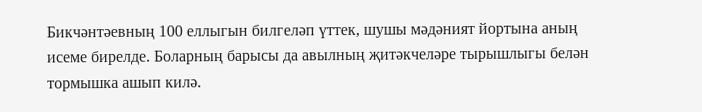Бикчәнтәевның 100 еллыгын билгеләп үттек, шушы мәдәният йортына аның исеме бирелде. Боларның барысы да авылның җитәкчеләре тырышлыгы белән тормышка ашып килә.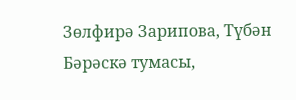Зөлфирә Зарипова, Түбән Бәрәскә тумасы,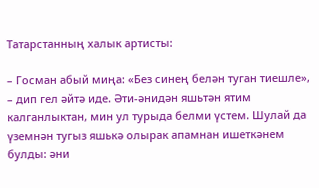Татарстанның халык артисты:

– Госман абый миңа: «Без синең белән туган тиешле», – дип гел әйтә иде. Әти-әнидән яшьтән ятим калганлыктан, мин ул турыда белми үстем. Шулай да үземнән тугыз яшькә олырак апамнан ишеткәнем булды: әни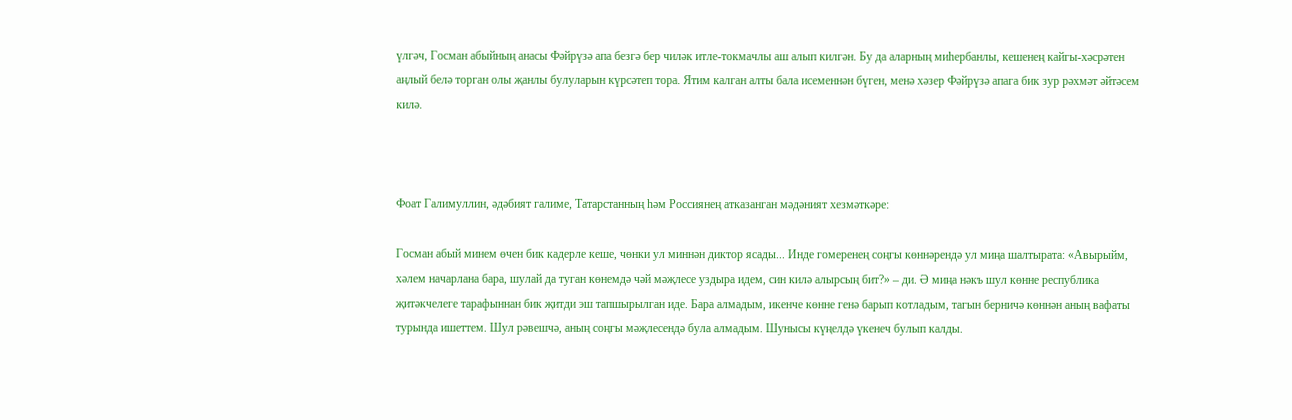үлгәч, Госман абыйның анасы Фәйрүзә апа безгә бер чиләк итле-токмачлы аш алып килгән. Бу да аларның миһербанлы, кешенең кайгы-хәсрәтен аңлый белә торган олы җанлы булуларын күрсәтеп тора. Ятим калган алты бала исеменнән бүген, менә хәзер Фәйрүзә апага бик зур рәхмәт әйтәсем килә.



Фоат Галимуллин, әдәбият галиме, Татарстанның һәм Россиянең атказанган мәдәният хезмәткәре:

Госман абый минем өчен бик кадерле кеше, чөнки ул миннән диктор ясады... Инде гомеренең соңгы көннәрендә ул миңа шалтырата: «Авырыйм, хәлем начарлана бара, шулай да туган көнемдә чәй мәҗлесе уздыра идем, син килә алырсың бит?» – ди. Ә миңа нәкъ шул көнне республика җитәкчелеге тарафыннан бик җитди эш тапшырылган иде. Бара алмадым, икенче көнне генә барып котладым, тагын берничә көннән аның вафаты турында ишеттем. Шул рәвешчә, аның соңгы мәҗлесендә була алмадым. Шунысы күңелдә үкенеч булып калды.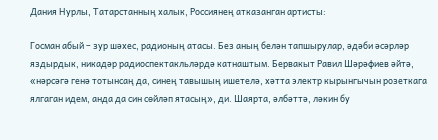Дания Нурлы, Татарстанның халык, Россиянең атказанган артисты:

Госман абый – зур шәхес, радионың атасы. Без аның белән тапшырулар, әдәби әсәрләр яздырдык, никадәр радиоспектакльләрдә катнаштым. Бервакыт Равил Шәрәфиев әйтә, «нәрсәгә генә тотынсаң да, синең тавышың ишетелә, хәтта электр кырынгычын розеткага ялгаган идем, анда да син сөйләп ятасың», ди. Шаярта, әлбәттә, ләкин бу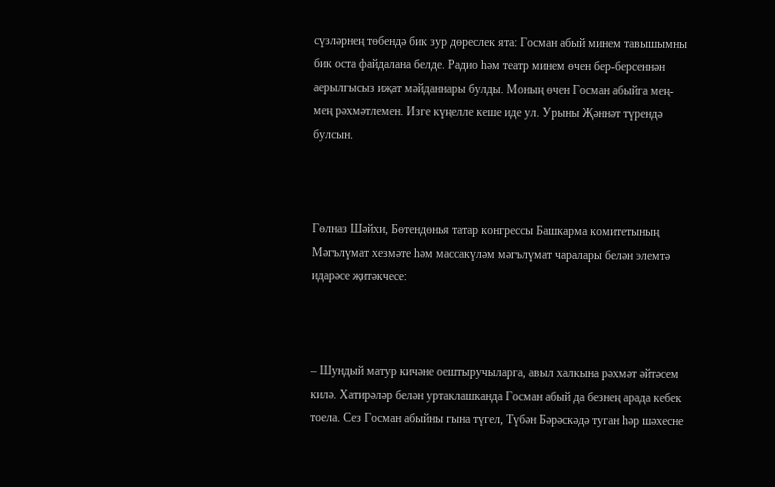сүзләрнең төбендә бик зур дөреслек ята: Госман абый минем тавышымны бик оста файдалана белде. Радио һәм театр минем өчен бер-берсеннән аерылгысыз иҗат мәйданнары булды. Моның өчен Госман абыйга мең-мең рәхмәтлемен. Изге күңелле кеше иде ул. Урыны Җәннәт түрендә булсын.



Гөлназ Шәйхи, Бөтендөнья татар конгрессы Башкарма комитетының Мәгълүмат хезмәте һәм массакүләм мәгълүмат чаралары белән элемтә идарәсе җитәкчесе:



– Шундый матур кичәне оештыручыларга, авыл халкына рәхмәт әйтәсем килә. Хатирәләр белән уртаклашканда Госман абый да безнең арада кебек тоела. Сез Госман абыйны гына түгел, Түбән Бәрәскәдә туган һәр шәхесне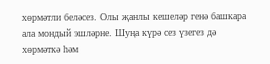хөрмәтли беләсез. Олы җанлы кешеләр генә башкара ала мондый эшләрне. Шуңа күрә сез үзегез дә хөрмәткә һәм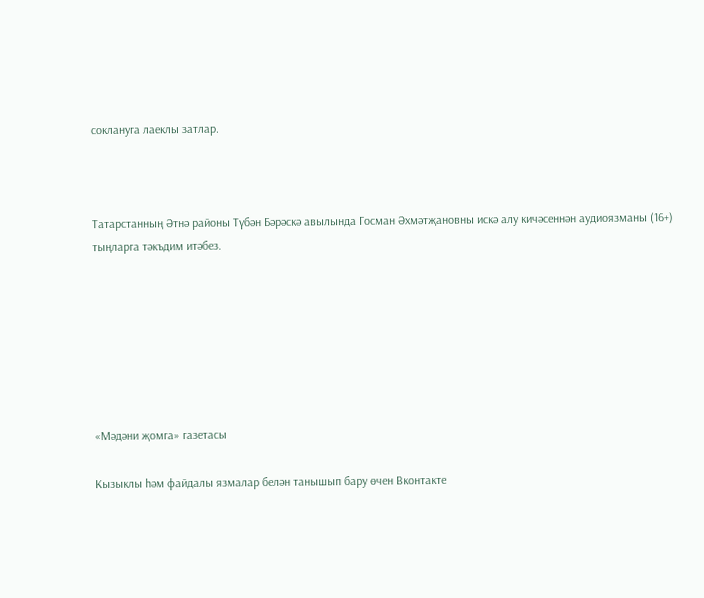соклануга лаеклы затлар.



Татарстанның Әтнә районы Түбән Бәрәскә авылында Госман Әхмәтҗановны искә алу кичәсеннән аудиоязманы (16+) тыңларга тәкъдим итәбез.







«Мәдәни җомга» газетасы

Кызыклы һәм файдалы язмалар белән танышып бару өчен Вконтакте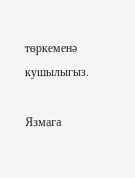төркеменә кушылыгыз.

Язмага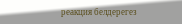реакция белдерегез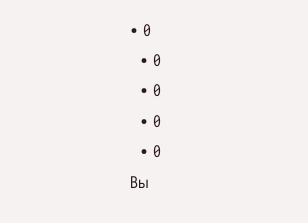• 0
  • 0
  • 0
  • 0
  • 0
Вы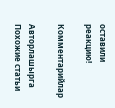оставили реакцию!

Комментарийлар

Авторлашырга
Похожие статьи